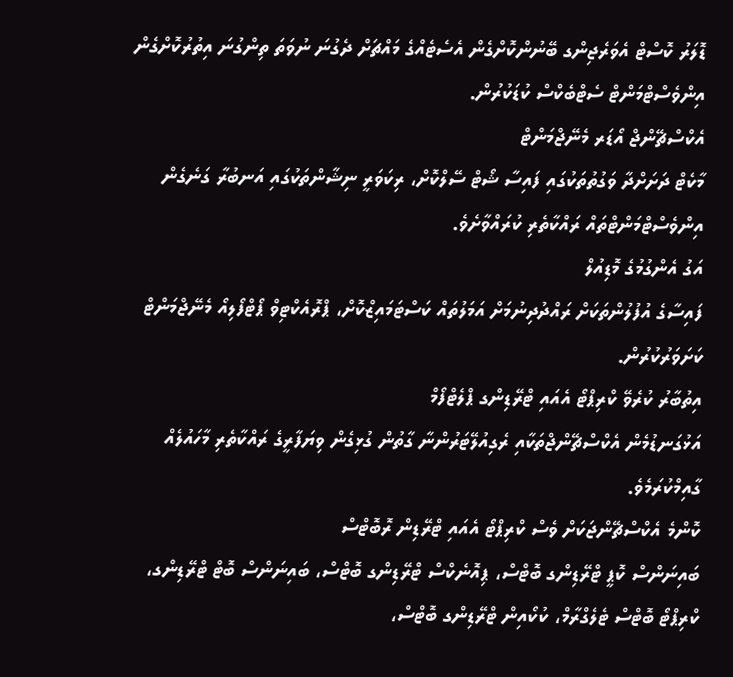ޑޮލަރު ކޮސްޓް އެވަރެޖިންގ ބޭނުންކޮށްގެން އެސެޓެއްގެ މައްޗަށް ދެގުނަ ނުވަތަ ތިންގުނަ އިތުރުކޮށްގެން އިންވެސްޓްމަންޓް ސެޓްބެކްސް ކުޑަކުރުން.
އެކްސްޗޭންޖް އޯޑަރ މެނޭޖްމަންޓް
މާކެޓް ދަށަށްދާ ވަގުތުތަކުގައި ފައިސާ ޝޯޓް ސޭލްކޮށް، ރިކަވަރީ ނިޝާންތަކުގައި އަނބުރާ ގަނެގެން އިންވެސްޓްމަންޓްތައް ރައްކާތެރި ކުރައްވާށެވެ.
އަގު އެންގުމުގެ މޮޑިއުލް
ފައިސާގެ އުފުލުންތަކަށް ރައްދުދިނުމަށް އަމަލުތައް ކަސްޓަމައިޒްކޮށް، ޕްރޮއެކްޓިވް ޕޯޓްފޯލިއޯ މެނޭޖްމަންޓް ކަށަވަރުކުރުން.
އިތުބާރު ކުރެވޭ ކްރިޕްޓޯ އެއައި ޓްރޭޑިންގ ޕްލެޓްފޯމް
އަޅުގަނޑުމެން އެކްސްޗޭންޖްތަކާއި ރެގިއުލޭޓަރުންނާ ގާތުން ގުޅިގެން ވިޔަފާރީގެ ރައްކާތެރި މާހައުލެއް ގާއިމްކުރަމެވެ.
ކޮންމެ އެކްސްޗޭންޖަކަށް ވެސް ކްރިޕްޓޯ އެއައި ޓްރޭޑިން ރޮބޮޓްސް
ބައިނަންސް ކޮޕީ ޓްރޭޑިންގ ބޮޓްސް، ޕިއޮނެކްސް ޓްރޭޑިންގ ބޮޓްސް، ބައިނަންސް ބޮޓް ޓްރޭޑިންގ، ކްރިޕްޓޯ ބޮޓްސް ޓެލެގްރާމް، ކުކޯއިން ޓްރޭޑިންގ ބޮޓްސް،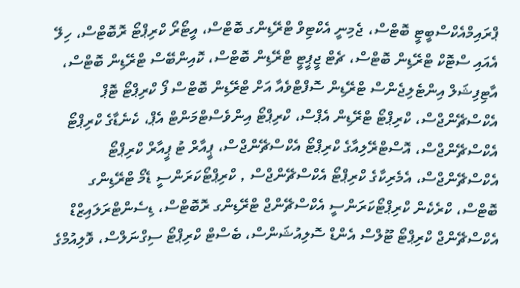ޕްރައިމްއެކްސްބީޓީ ބޮޓްސް، ޖެމިނީ އެކްޓިވް ޓްރޭޑިންގ ބޮޓްސް، އީޓޯރޯ ކްރިޕްޓޯ ރޮބޮޓްސް، ހިލޭ އެއައި ސްޓޮކް ޓްރޭޑިން ބޮޓްސް، ޗެޓް ޖީޕީޓީ ޓްރޭޑިން ބޮޓްސް، ކޮއިންބޭސް ޓްރޭޑިން ބޮޓްސް، އާޓިފިޝަލް އިންޓެލިޖެންސް ޓްރޭޑިން ސޮފްޓްވެއާ އަށް ޓްރޭޑިން ބޮޓްސް ފޯ ކްރިޕްޓޯ ޓޮޕް އެކްސްޗޭންޖްސް، ކްރިޕްޓޯ ޓްރޭޑިން އެޕްސް، ކްރިޕްޓޯ އިންވެސްޓްމަންޓް އެޕް، ކެނެޑާގެ ކްރިޕްޓޯ އެކްސްޗޭންޖްސް، އޮސްޓްރޭލިއާގެ ކްރިޕްޓޯ އެކްސްޗޭންޖްސް، ޕީއާރް ޓު ޕީއާރް ކްރިޕްޓޯ އެކްސްޗޭންޖްސް، އެމެރިކާގެ ކްރިޕްޓޯ އެކްސްޗޭންޖްސް , ކްރިޕްޓޯކަރަންސީ ޑެމޯ ޓްރޭޑިންގ ބޮޓްސް، ކްރެކެން ކްރިޕްޓޯކަރަންސީ އެކްސްޗޭންޖް ޓްރޭޑިންގ ރޮބޮޓްސް، ޑިސެންޓްރަލައިޒްޑް އެކްސްޗޭންޖް ކްރިޕްޓޯ ޓޫލްސް އެންޑް ސޮލިއުޝަންސް، ބެސްޓް ކްރިޕްޓޯ ސިގްނަލްސް، ވޮލިއުމްގެ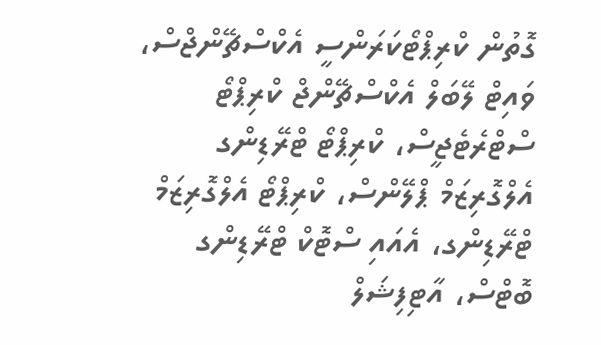ގޮތުން ކްރިޕްޓޯކަރަންސީ އެކްސްޗޭންޖްސް، ވައިޓް ލޭބަލް އެކްސްޗޭންޖް ކްރިޕްޓޯ ސްޓްރެޓެޖީސް، ކްރިޕްޓޯ ޓްރޭޑިންގ އެލްގޮރިޒަމް ޕްލޭންސް، ކްރިޕްޓޯ އެލްގޮރިޒަމް ޓްރޭޑިންގ، އެއައި ސްޓޮކް ޓްރޭޑިންގ ބޮޓްސް، އާޓިފިޝަލް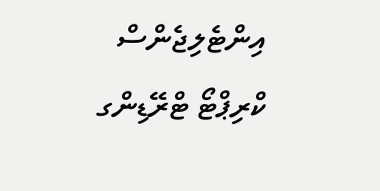އިންޓެލިޖެންސް ކްރިޕްޓޯ ޓްރޭޑިންގ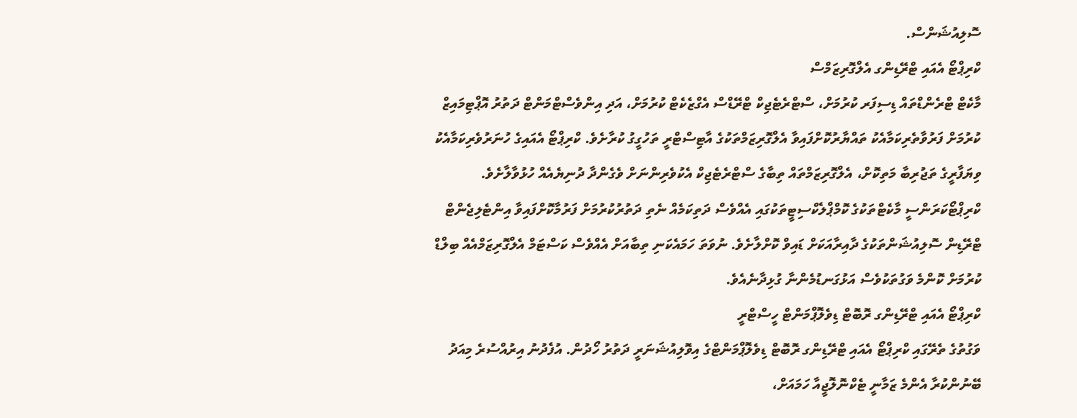ސޮލިއުޝަންސް.
ކްރިޕްޓޯ އެއައި ޓްރޭޑިންގ އެލްގޮރިޒަމްސް
މާކެޓް ޓްރެންޑްތައް ޑިސިފަރ ކުރުމަށް، ސްޓްރެޓެޖިކް ޓްރޭޑްސް އެގްޒެކެޓް ކުރުމަށް، އަދި އިންވެސްޓްމަންޓް ދަތުރު އޮޕްޓިމައިޒް ކުރުމަށް ފަރުވާތެރިކަމާއެކު ތައްޔާރުކޮށްފައިވާ އެލްގޮރިޒަމްތަކުގެ އާޓިސްޓްރީ ތަހުގީގު ކުރާށެވެ. ކްރިޕްޓޯ އެއައިގެ ހުނަރުވެރިކަމާއެކު ވިޔަފާރީގެ ތަޖުރިބާ މަތިކޮށް، އެލްގޮރިޒަމްތައް ތިބާގެ ސްޓްރެޓެޖިކް އެކުވެރިންނަށް ވެގެންދާ ދުނިޔެއެއް ހުޅުވާލާށެވެ.
ކްރިޕްޓޯކަރަންސީ މާކެޓްތަކުގެ ކޮމްޕްލެކްސިޓީތަކުގައި އެއްވެސް ދަތިކަމެއް ނެތި ދަތުރުކުރުމަށް ފަރުމާކޮށްފައިވާ އިންޓެލިޖެންޓް ޓްރޭޑިން ސޮލިއުޝަންތަކުގެ ދާއިރާއަކަށް ޑައިވް ކޮށްލާށެވެ. ނުވަތަ ހަމައެކަނި ތިބާއަށް އެއްވެސް ކަސްޓަމް އެލްގޮރިޒަމްއެއް ބިލްޑް ކުރުމަށް ކޮންމެ ވަގުތަކުވެސް އަޅުގަނޑުމެންނާ ގުޅިދާނެއެވެ.
ކްރިޕްޓޯ އެއައި ޓްރޭޑިންގ ރޮބޮޓް ޑިވެލޮޕްމަންޓް ހީސްޓްރީ
ވަގުތުގެ ތެރޭގައި ކްރިޕްޓޯ އެއައި ޓްރޭޑިންގ ރޮބޮޓް ޑިވެލޮޕްމަންޓްގެ އިވޮލިއުޝަނަރީ ދަތުރު ހޯދުން. އުފެދުނު އިރުއްސުރެ މިއަދު ބޭނުންކުރާ އެންމެ ޒަމާނީ ޓެކްނޮލޮޖީއާ ހަމައަށް،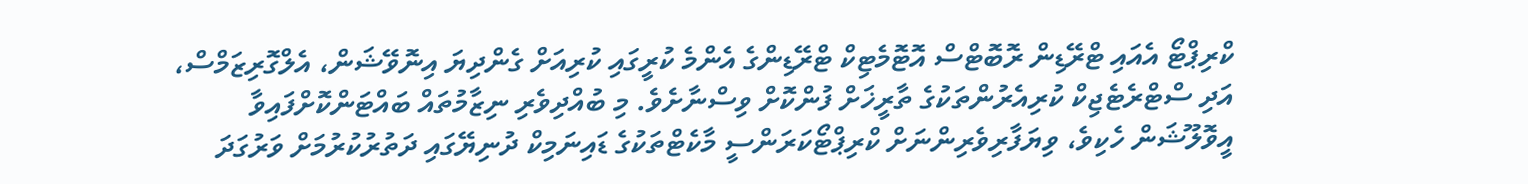ކްރިޕްޓޯ އެއައި ޓްރޭޑިން ރޮބޮޓްސް އޮޓޮމެޓިކް ޓްރޭޑިންގެ އެންމެ ކުރީގައި ކުރިއަށް ގެންދިޔަ އިނޮވޭޝަން، އެލްގޮރިޒަމްސް، އަދި ސްޓްރެޓެޖިކް ކުރިއެރުންތަކުގެ ތާރީޚަށް ފުންކޮށް ވިސްނާށެވެ. މި ބުއްދިވެރި ނިޒާމުތައް ބައްޓަންކޮށްފައިވާ އީވޮލޫޝަން ހެކިވެ، ވިޔަފާރިވެރިންނަށް ކްރިޕްޓޯކަރަންސީ މާކެޓްތަކުގެ ޑައިނަމިކް ދުނިޔޭގައި ދަތުރުކުރުމަށް ވަރުގަދަ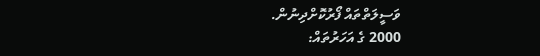ވަސީލަތްތައް ފޯރުކޮށްދިނުން.
2000 ގެ އަހަރުތައް: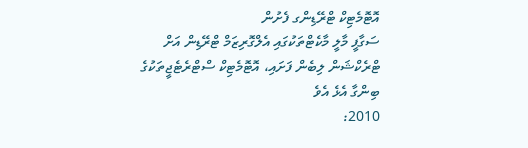އޮޓޮމެޓިކް ޓްރޭޑިންގ ފެށުން
ސަގާފީ މާލީ މާކެޓްތަކުގައި އެލްގޮރިޒަމް ޓްރޭޑިން އަށް ޓްރެކްޝަން ލިބެން ފަށައި، އޮޓޮމެޓިކް ސްޓްރެޓެޖީތަކުގެ ބިންގާ އެޅެ އެވެ
2010: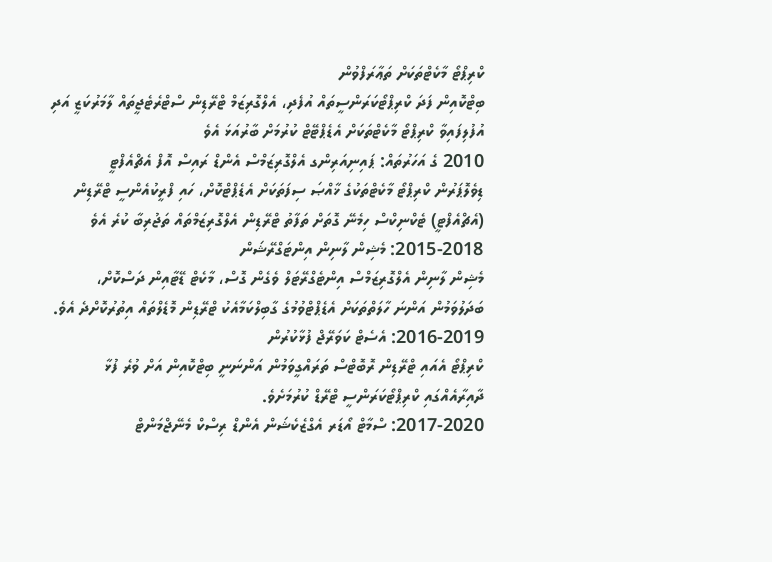ކްރިޕްޓޯ މާކެޓްތަކަށް ތަޢާރަފްވުން
ބިޓްކޮއިން ފަދަ ކްރިޕްޓޯކަރަންސީތައް އުފެދި، އެލްގޮރިޒަމް ޓްރޭޑިން ސްޓްރެޓެޖީތައް ލާމަރުކަޒީ އަދި އުފުލިފައިވާ ކްރިޕްޓޯ މާކެޓްތަކަށް އެޑެޕްޓޭޓް ކުރުމަށް ބާރުއަޅަ އެވެ
2010 ގެ އަހަރުތައް: ޕައިނިއަރިންގ އެލްގޮރިޒަމްސް އެންޑް ރައިސް އޮފް އެޗްއެފްޓީ
ޑިވެލޮޕަރުން ކްރިޕްޓޯ މާކެޓްތަކުގެ ޚާއްޞަ ސިފަތަކަށް އެޑެޕްޓްކޮށް، ހައި ފްރީކުއެންސީ ޓްރޭޑިން (އެޗްއެފްޓީ) ޓެކްނިކްސް ހިމެނޭ ގޮތަށް ތަފާތު ޓްރޭޑިން އެލްގޮރިޒަމްތައް ތަޖުރިބާ ކުރެ އެވެ
2015-2018: މެޝިން ލާނިން އިންޓަގްރޭޝަން
މެޝިން ލާނިން އެލްގޮރިޒަމްސް އިންޓެގްރޭޓަލް ވެގެން ގޮސް، މާކެޓް ޑޭޓާއިން ދަސްކޮށް، ބަދަލުވަމުން އަންނަ ހާލަތްތަކަށް އެޑެޕްޓްވުމުގެ ގާބިލްކަމާއެކު ޓްރޭޑިން މޮޑެލްތައް އިތުރުކޮށްދެ އެވެ.
2016-2019: އެސެޓް ކަވަރޭޖް ފުޅާކުރުން
ކްރިޕްޓޯ އެއައި ޓްރޭޑިން ރޮބޮޓްސް ތަރައްގީވަމުން އަންނަނީ ބިޓްކޮއިން އަށް ވުރެ ފުޅާ ދާއިރާއެއްގައި ކްރިޕްޓޯކަރަންސީ ޓްރޭޑް ކުރުމަށެވެ.
2017-2020: ސްމާޓް އޯޑަރ އެގްޒެކެޝަން އެންޑް ރިސްކް މެނޭޖްމަންޓް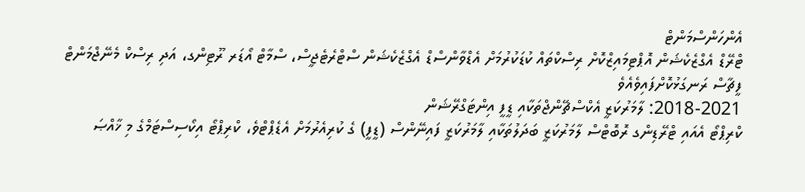އެންހަންސްމަންޓް
ޓްރޭޑް އެގްޒެކެޝަން އޮޕްޓިމައިޒްކޮށް ރިސްކްތައް ކުޑަކުރުމަށް އެޑްވާންސްޑް އެގްޒެކެޝަން ސްޓްރެޓެޖީސް، ސްމާޓް އޯޑަރ ރޫޓިންގ، އަދި ރިސްކް މެނޭޖްމަންޓް ފީޗާސް ރަނގަޅުކޮށްފައިވެއެވެ
2018-2021: ލާމަރުކަޒީ އެކްސްޗޭންޖްތަކާއި ޑީފީ އިންޓަގްރޭޝަން
ކްރިޕްޓޯ އެއައި ޓްރޭޑިންގ ރޮބޮޓްސް ލާމަރުކަޒީ ބަދަލުތަކާއި ލާމަރުކަޒީ ފައިނޭންސް (ޑީފީ) ގެ ކުރިއެރުމަށް އެޑެޕްޓްވެ، ކްރިޕްޓޯ އިކޯސިސްޓަމްގެ މި ޚާއްޞަ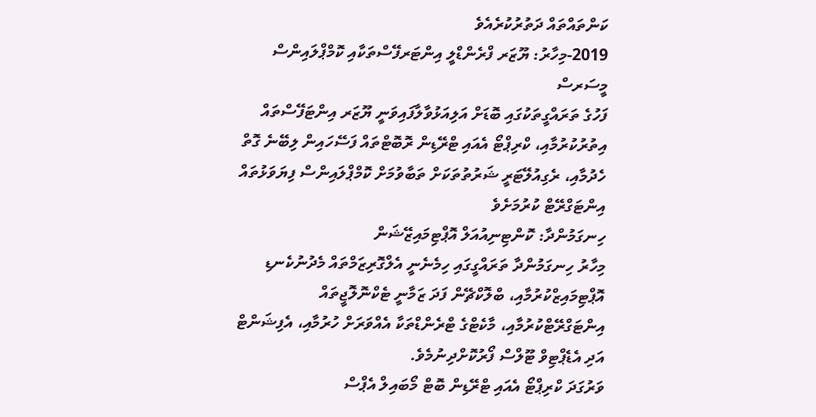ކަންތައްތައް ދަތުރުކުރެއެވެ
2019-މިހާރު: ޔޫޒަރ ފްރެންޑްލީ އިންޓަރފޭސްތަކާއި ކޮމްޕްލައިންސް މީސަރސް
ފަހުގެ ތަރައްގީތަކުގައި ބޮޑަށް އަލިއަޅުވާލާފައިވަނީ ޔޫޒަރ އިންޓަފޭސްތައް އިތުރުކުރުމާއި، ކްރިޕްޓޯ އެއައި ޓްރޭޑިން ރޮބޮޓްތައް ފަސޭހައިން ލިބޭނެ ގޮތް ހެދުމާއި، ރެގިއުލޭޓަރީ ޝަރުތުތަކަށް ތަބާވުމަށް ކޮމްޕްލައިންސް ފިޔަވަޅުތައް އިންޓަގްރޭޓް ކުރުމަށެވެ
ހިނގަމުންދާ: ކޮންޓިނިއުއަލް އޮޕްޓިމައިޒޭޝަން
މިހާރު ހިނގަމުންދާ ތަރައްގީގައި ހިމެނެނީ އެލްގޮރިޒަމްތައް މެދުނުކެނޑި އޮޕްޓިމައިޒްކުރުމާއި، ބްލޮކްޗޭން ފަދަ ޒަމާނީ ޓެކްނޮލޮޖީތައް އިންޓަގްރޭޓްކުރުމާއި، މާކެޓްގެ ޓްރެންޑްތަކާ އެއްވަރަށް ހުރުމާއި، އެފިޝަންޓް އަދި އެޑެޕްޓިވް ޓޫލްސް ފޯރުކޮށްދިނުމެވެ.
ވަރުގަދަ ކްރިޕްޓޯ އެއައި ޓްރޭޑިން ބޮޓް މޯބައިލް އެޕްސް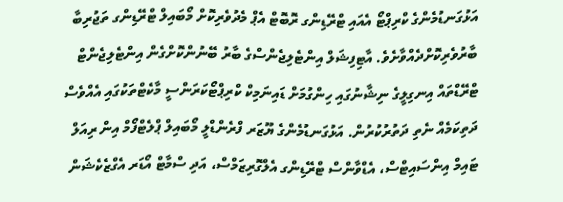އަޅުގަނޑުމެންގެ ކްރިޕްޓޯ އެއައި ޓްރޭޑިންގ ރޮބޮޓް އެޕް މެދުވެރިކޮށް މޯބައިލް ޓްރޭޑިންގ ތަޖުރިބާ ބާރުވެރިކޮށްދެއްވާށެވެ. އާޓިފިޝަލް އިންޓެލިޖެންސްގެ ބާރު ބޭނުންކޮށްގެން އިންޓެލިޖެންޓް ޓްރޭޑްތައް އިނގިލީގެ ނިޝާނުގައި ހިންގުމަށް ޑައިނަމިކް ކްރިޕްޓޯކަރަންސީ މާކެޓްތަކުގައި އެއްވެސް ދަތިކަމެއް ނެތި ދަތުރުކުރުން. އަޅުގަނޑުމެންގެ ޔޫޒަރ ފްރެންޑްލީ މޯބައިލް ޕްލެޓްފޯމް އިން ރިއަލް ޓައިމް އިންސައިޓްސް، އެޑްވާންސް ޓްރޭޑިންގ އެލްގޮރިޒަމްސް، އަދި ސްމާޓް އޯޑަރ އެގްޒެކެޝަން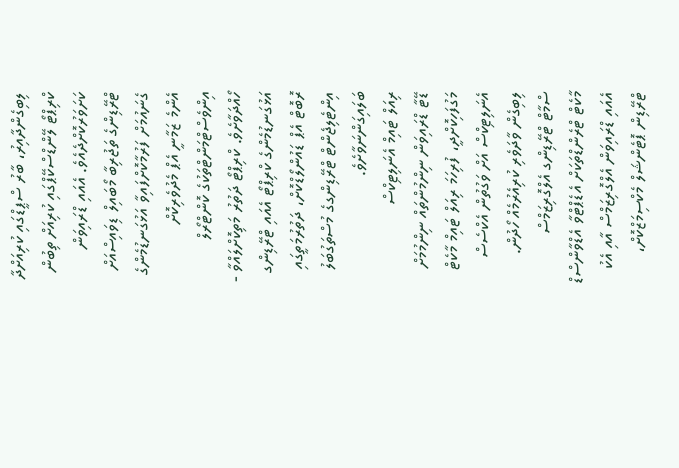ލިބިގެންދާއިރު، ބާރު ސްޕީޑްގައި ކުރިއަށްދާ ކްރިޕްޓޯ ލޭންޑްސްކޭޕްގައި ކުރިއަށް ތިބުން ކަށަވަރުކޮށްދެއެވެ. އެއައި ޑްރައިވަން ޓްރޭޑިންގެ ތަޖުރިބާ މޯބައިލް ޑިވައިސްއަށް ގެނައުމަށް ފަރުމާކޮށްފައިވާ އަޅުގަނޑުމެންގެ އެންމެ ޒަމާނީ އެޕް މެދުވެރިކޮށް އިންވެސްޓްމަންޓްތަކުގެ ކޮންޓްރޯލް ހޯއްދަވާށެވެ. ކްރިޕްޓޯ ދަތުރު މަތިކޮށްލައްވާ - އަޅުގަނޑުމެންގެ ކްރިޕްޓޯ އެއައި ޓްރޭޑިންގ ރޮބޮޓް އެޕް ޑައުންލޯޑްކޮށް، ދަތުރުމަތީގައި އިންޓެލިޖެންޓް ޓްރޭޑިންގގެ މުސްތަގުބަލު ބަލައިގަންނަވާށެވެ.
ރިއަލް ޓައިމް އެނަލިޓިކްސް
ޑޭޓާ ޑްރައިވަން ނިންމުންތައް ނިންމުމަށް މަގުފަހިކޮށްދީ، ފުރިހަމަ ރިއަލް ޓައިމް މާކެޓް އެނަލިޓިކްސް އަށް ވަގުތުން އެކްސެސް ލިބިގެން ވާދަވެރި ކުރިއެރުމެއް ހޯދުން.
ސްމާޓް ޓްރޭޑިންގ އެލްގޮރިޒަމްސް
މާކެޓް ޓްރެންޑްތަކަށް އެޑެޕްޓްވާ އެޑްވާންސްޑް އެއައި ޑްރައިވަން އެލްގޮރިޒަމްސް އާއި އެކު ޓްރޭޑިން ޕޮޓެންޝަލް މެކްސިމަޒްކޮށް،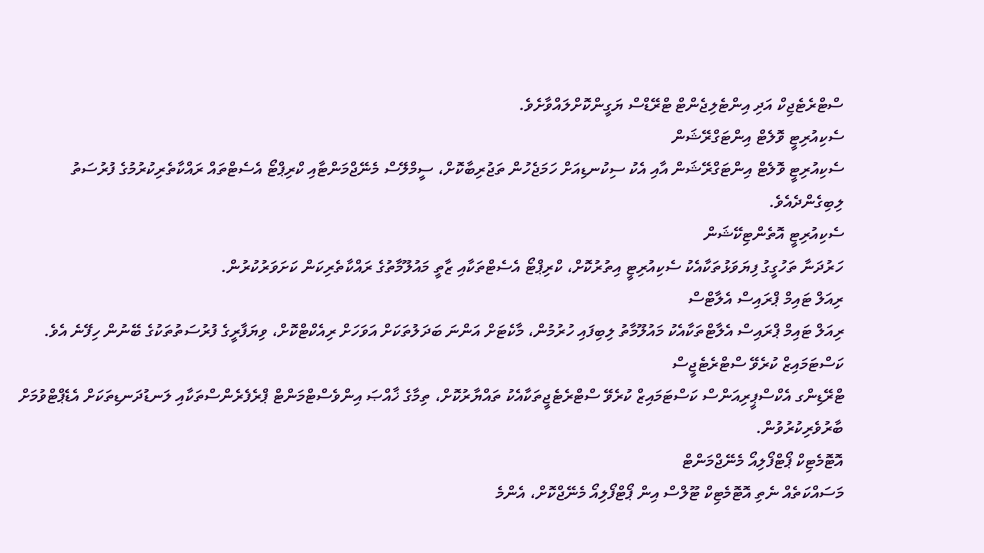ސްޓްރެޓެޖިކް އަދި އިންޓެލިޖެންޓް ޓްރޭޑްސް ޔަގީންކޮށްލައްވާށެވެ.
ސެކިއުރިޓީ ވޮލެޓް އިންޓަގްރޭޝަން
ސެކިއުރިޓީ ވޮލެޓް އިންޓަގްރޭޝަން އާއި އެކު ސިކުނޑިއަށް ހަމަޖެހުން ތަޖުރިބާކޮށް، ސީމްލޭސް މެނޭޖްމަންޓާއި ކްރިޕްޓޯ އެސެޓްތައް ރައްކާތެރިކުރުމުގެ ފުރުސަތު ލިބިގެންދެއެވެ.
ސެކިއުރިޓީ އޮތެންޓިކޭޝަން
ހަރުދަނާ ތަހުގީގު ފިޔަވަޅުތަކާއެކު ސެކިއުރިޓީ އިތުރުކޮށް، ކްރިޕްޓޯ އެސެޓްތަކާއި ޒާތީ މައުލޫމާތުގެ ރައްކާތެރިކަން ކަށަވަރުކުރުން.
ރިއަލް ޓައިމް ޕްރައިސް އެލާޓްސް
ރިއަލް ޓައިމް ޕްރައިސް އެލާޓްތަކާއެކު މައުލޫމާތު ލިބިފައި ހުރުމުން، މާކެޓަށް އަންނަ ބަދަލުތަކަށް އަވަހަށް ރިއެކްޓްކޮށް، ވިޔަފާރީގެ ފުރުސަތުތަކުގެ ބޭނުން ހިފޭނެ އެވެ.
ކަސްޓަމައިޒް ކުރެވޭ ސްޓްރެޓެޖީސް
ޓްރޭޑިންގ އެކްސްޕީރިއަންސް ކަސްޓަމައިޒް ކުރެވޭ ސްޓްރެޓެޖީތަކާއެކު ތައްޔާރުކޮށް، ތިމާގެ ޚާއްޞަ އިންވެސްޓްމަންޓް ޕްރެފެރެންސްތަކާއި ލަނޑުދަނޑިތަކަށް އެޑެޕްޓްވުމަށް ބާރުވެރިކުރުވުން.
އޮޓޮމެޓިކް ޕޯޓްފޯލިއޯ މެނޭޖްމަންޓް
މަސައްކަތެއް ނެތި އޮޓޮމެޓިކް ޓޫލްސް އިން ޕޯޓްފޯލިއޯ މެނޭޖްކޮށް، އެންމެ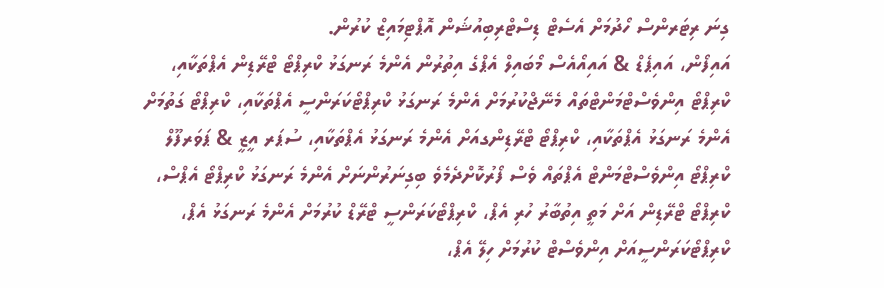ގިނަ ރިޓަރންސް ހޯދުމަށް އެސެޓް ޑިސްޓްރިބިއުޝަން އޮޕްޓިމައިޒް ކުރުން.
އައިފޯން، އައިޕެޑް & އައިއޯއެސް މޯބައިލް އެޕްގެ އިތުރުން އެންމެ ރަނގަޅު ކްރިޕްޓޯ ޓްރޭޑިން އެޕްތަކާއި، ކްރިޕްޓޯ އިންވެސްޓްމަންޓްތައް މެނޭޖްކުރުމަށް އެންމެ ރަނގަޅު ކްރިޕްޓޯކަރަންސީ އެޕްތަކާއި، ކްރިޕްޓޯ ގަތުމަށް އެންމެ ރަނގަޅު އެޕްތަކާއި، ކްރިޕްޓޯ ޓްރޭޑިންގއަށް އެންމެ ރަނގަޅު އެޕްތަކާއި، ސުޕަރ އީޒީ & ޕަވަރފޫލް ކްރިޕްޓޯ އިންވެސްޓްމަންޓް އެޕްތައް ވެސް ފޯރުކޮށްދެމެވެ ބިގިނަރުންނަށް އެންމެ ރަނގަޅު ކްރިޕްޓޯ އެޕްސް، ކްރިޕްޓޯ ޓްރޭޑިން އަށް މަތީ އިތުބާރު ހުރި އެޕް، ކްރިޕްޓޯކަރަންސީ ޓްރޭޑް ކުރުމަށް އެންމެ ރަނގަޅު އެޕް، ކްރިޕްޓޯކަރަންސީއަށް އިންވެސްޓް ކުރުމަށް ހިލޭ އެޕް،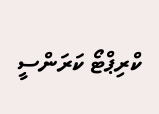ކްރިޕްޓޯ ކަރަންސީ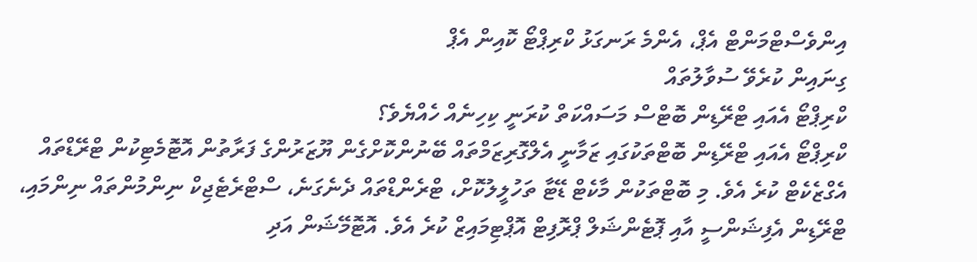އިންވެސްޓްމަންޓް އެޕް، އެންމެ ރަނގަޅު ކްރިޕްޓޯ ކޮއިން އެޕް
ގިނައިން ކުރެވޭ ސުވާލުތައް
ކްރިޕްޓޯ އެއައި ޓްރޭޑިން ބޮޓްސް މަސައްކަތް ކުރަނީ ކިހިނެއް ހެއްޔެވެ؟
ކްރިޕްޓޯ އެއައި ޓްރޭޑިން ބޮޓްތަކުގައި ޒަމާނީ އެލްގޮރިޒަމްތައް ބޭނުންކޮށްގެން ޔޫޒަރުންގެ ފަރާތުން އޮޓޮމެޓިކުން ޓްރޭޑްތައް އެގްޒެކެޓް ކުރެ އެވެ. މި ބޮޓްތަކުން މާކެޓް ޑޭޓާ ތަހުލީލުކޮށް، ޓްރެންޑްތައް ދެނެގަނެ، ސްޓްރެޓެޖިކް ނިންމުންތައް ނިންމައި، ޓްރޭޑިން އެފިޝަންސީ އާއި ޕޮޓެންޝަލް ޕްރޮފިޓް އޮޕްޓިމައިޒް ކުރެ އެވެ. އޮޓޮމޭޝަން އަދި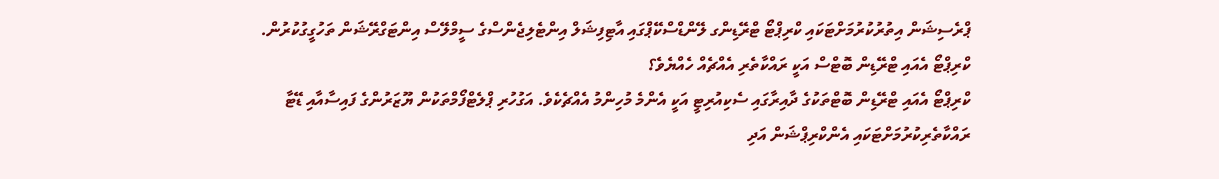ޕްރެސިޝަން އިތުރުކުރުމަށްޓަކައި ކްރިޕްޓޯ ޓްރޭޑިންގ ލޭންޑްސްކޭޕްގައި އާޓިފިޝަލް އިންޓެލިޖެންސްގެ ސީމްލޭސް އިންޓަގްރޭޝަން ތަހުގީގުކުރުން.
ކްރިޕްޓޯ އެއައި ޓްރޭޑިން ބޮޓްސް އަކީ ރައްކާތެރި އެއްޗެއް ހެއްޔެވެ؟
ކްރިޕްޓޯ އެއައި ޓްރޭޑިން ބޮޓްތަކުގެ ދާއިރާގައި ސެކިއުރިޓީ އަކީ އެންމެ މުހިންމު އެއްޗެކެވެ. އަގުހުރި ޕްލެޓްފޯމްތަކުން ޔޫޒަރުންގެ ފައިސާއާއި ޑޭޓާ ރައްކާތެރިކުރުމަށްޓަކައި އެންކްރިޕްޝަން އަދި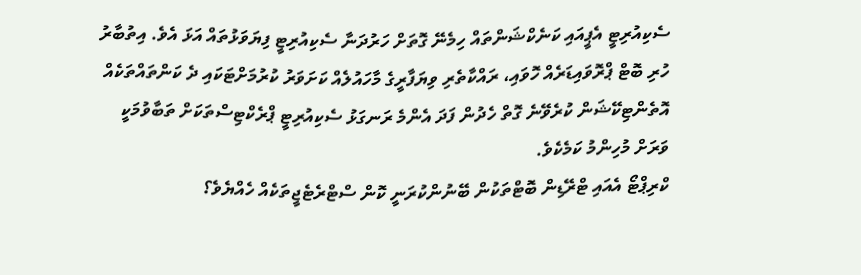ސެކިއުރިޓީ އެޕީއައި ކަނެކްޝަންތައް ހިމެނޭ ގޮތަށް ހަރުދަނާ ސެކިއުރިޓީ ފިޔަވަޅުތައް އަޅަ އެވެ. އިތުބާރު ހުރި ބޮޓް ޕްރޮވައިޑަރެއް ހޮވައި، ރައްކާތެރި ވިޔަފާރީގެ މާހައުލެއް ކަށަވަރު ކުރުމަށްޓަކައި ދެ ކަންތައްތަކެއް އޮތެންޓިކޭޝަން ކުރެވޭނެ ގޮތް ހެދުން ފަދަ އެންމެ ރަނގަޅު ސެކިއުރިޓީ ޕްރެކްޓިސްތަކަށް ތަބާވުމަކީ ވަރަށް މުހިންމު ކަމެކެވެ.
ކްރިޕްޓޯ އެއައި ޓްރޭޑިން ބޮޓްތަކުން ބޭނުންކުރަނީ ކޮން ސްޓްރެޓެޖީތަކެއް ހެއްޔެވެ؟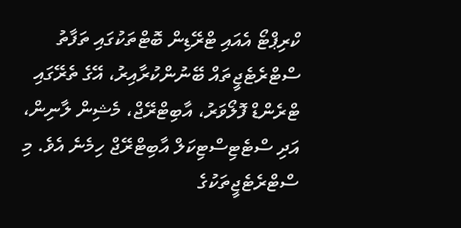ކްރިޕްޓޯ އެއައި ޓްރޭޑިން ބޮޓްތަކުގައި ތަފާތު ސްޓްރެޓެޖީތައް ބޭނުންކުރާއިރު، އޭގެ ތެރޭގައި ޓްރެންޑް ފޮލޯވަރު، އާބިޓްރޭޖް، މެޝިން ލާނިން، އަދި ސްޓެޓިސްޓިކަލް އާބިޓްރޭޖް ހިމެނެ އެވެ. މި ސްޓްރެޓެޖީތަކުގެ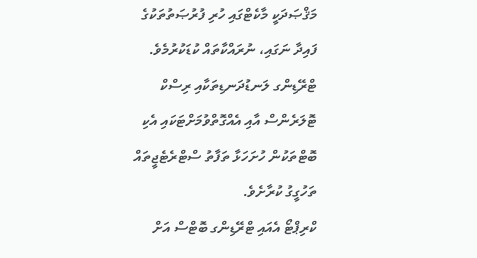މަޤްޞަދަކީ މާކެޓްގައި ހުރި ފުރުޞަތުތަކުގެ ފައިދާ ނަގައި، ނުރައްކާތައް ކުޑަކުރުމެވެ. ޓްރޭޑިންގ ލަނޑުދަނޑިތަކާއި ރިސްކް ޓޮލަރެންސް އާއި އެއްގޮތްވުމަށްޓަކައި އެކި ބޮޓްތަކުން ހުށަހަޅާ ތަފާތު ސްޓްރެޓެޖީތައް ތަހުގީގު ކުރާށެވެ.
ކްރިޕްޓޯ އެއައި ޓްރޭޑިންގ ބޮޓްސް އަށް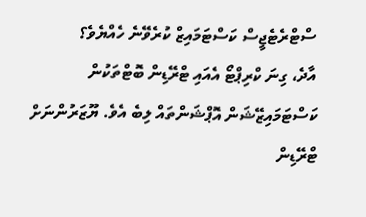ސްޓްރެޓެޖީސް ކަސްޓަމައިޒް ކުރެވޭނެ ހެއްޔެވެ؟
އާދެ، ގިނަ ކްރިޕްޓޯ އެއައި ޓްރޭޑިން ބޮޓްތަކުން ކަސްޓަމައިޒޭޝަން އޮޕްޝަންތައް ލިބެ އެވެ. ޔޫޒަރުންނަށް ޓްރޭޑިން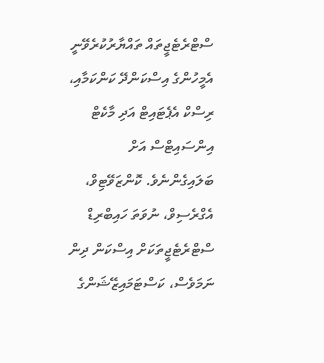ސްޓްރެޓެޖީތައް ތައްޔާރުކުރެވޭނީ އެމީހުންގެ އިސްކަންދޭ ކަންކަމާއި، ރިސްކް އެޕެޓައިޓް އަދި މާކެޓް އިންސައިޓްސް އަށް ބަލައިގެންނެވެ. ކޮންޒަވޭޓިވް، އެގްރެސިވް، ނުވަތަ ހައިބްރިޑް ސްޓްރެޓެޖީތަކަށް އިސްކަން ދިން ނަމަވެސް، ކަސްޓަމައިޒޭޝަންގެ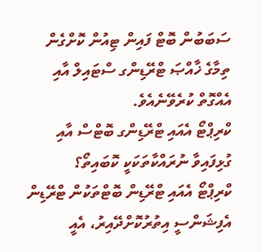ސަބަބުން ބޮޓް ފައިން ޓިއުން ކޮށްގެން ތިމާގެ ޚާއްޞަ ޓްރޭޑިންގ ސްޓައިލް އާއި އެއްގޮތް ކުރެވޭނެއެވެ.
ކްރިޕްޓޯ އެއައި ޓްރޭޑިންގ ބޮޓްސް އާއި ގުޅިފައިވާ ނުރައްކާތަކަކީ ކޮބައިތޯ؟
ކްރިޕްޓޯ އެއައި ޓްރޭޑިން ބޮޓްތަކުން ޓްރޭޑިން އެފިޝަންސީ އިތުރުކޮށްދޭއިރު، އެއީ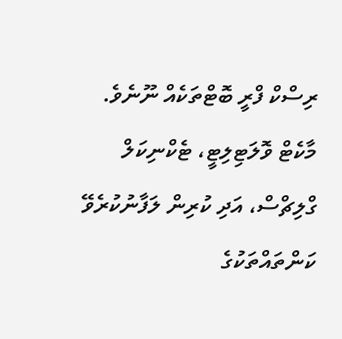ރިސްކް ފްރީ ބޮޓްތަކެއް ނޫނެވެ. މާކެޓް ވޮލަޓިލިޓީ، ޓެކްނިކަލް ގްލިޗްސް، އަދި ކުރިން ލަފާނުކުރެވޭ ކަންތައްތަކުގެ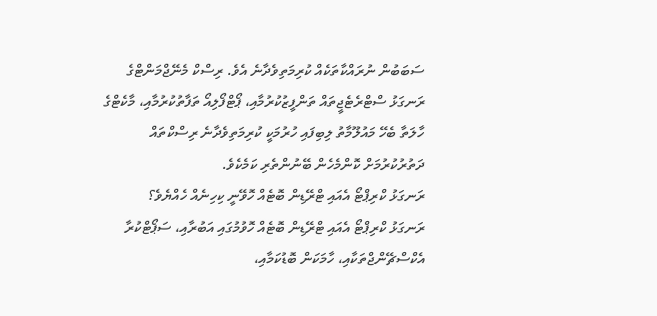ސަބަބުން ނުރައްކާތަކެއް ކުރިމަތިވެދާނެ އެވެ. ރިސްކް މެނޭޖްމަންޓްގެ ރަނގަޅު ސްޓްރެޓެޖީތައް ތަންފީޒުކުރުމާއި، ޕޯޓްފޯލިއޯ ތަފާތުކުރުމާއި، މާކެޓްގެ ހާލަތާ ބެހޭ މައުލޫމާތު ލިބިފައި ހުރުމަކީ ކުރިމަތިވެދާނެ ރިސްކްތައް ދަތުރުކުރުމަށް ކޮންމެހެން ބޭނުންތެރި ކަމެކެވެ.
ރަނގަޅު ކްރިޕްޓޯ އެއައި ޓްރޭޑިން ބޮޓެއް ހޮވޭނީ ކިހިނެއް ހެއްޔެވެ؟
ރަނގަޅު ކްރިޕްޓޯ އެއައި ޓްރޭޑިން ބޮޓެއް ހޮވުމުގައި އަބުރާއި، ސަޕޯޓްކުރާ އެކްސްޗޭންޖްތަކާއި، ހާމަކަން ބޮޑުކަމާއި،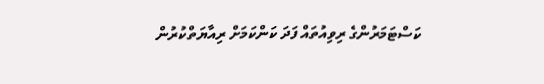ކަސްޓަމަރުންގެ ރިވިއުތައް ފަދަ ކަންކަމަށް ރިއާޔަތްކުރުން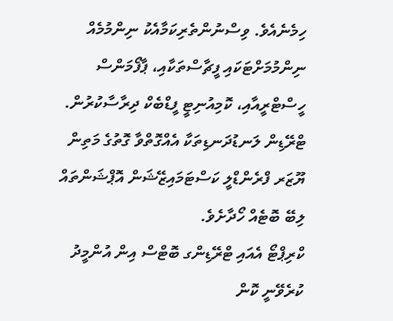ހިމެނެއެވެ. ވިސްނުންތެރިކަމާއެކު ނިންމުމެއް ނިންމުމަށްޓަކައި ފީޗާސްތަކާއި، ޕާފޯމަންސް ހީސްޓްރީއާއި، ކޮމިއުނިޓީ ފީޑްބެކް ދިރާސާކުރުން. ޓްރޭޑިން ލަނޑުދަނޑިތަކާ އެއްގޮތްވާ ގޮތުގެ މަތިން ޔޫޒަރ ފްރެންޑްލީ ކަސްޓަމައިޒޭޝަން އޮޕްޝަންތައް ލިބޭ ބޮޓެއް ހޯދާށެވެ.
ކްރިޕްޓޯ އެއައި ޓްރޭޑިންގ ބޮޓްސް އިން އުންމީދު ކުރެވޭނީ ކޮން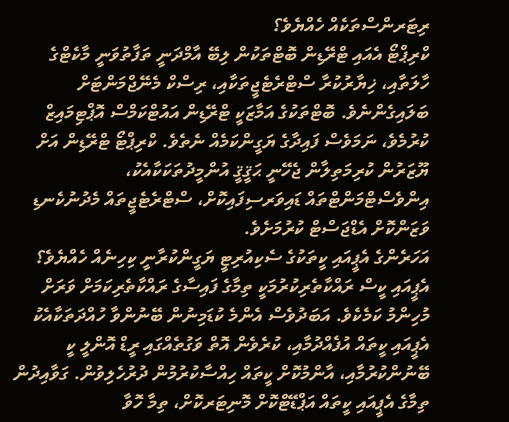ރިޓަރންސްތަކެއް ހެއްޔެވެ؟
ކްރިޕްޓޯ އެއައި ޓްރޭޑިން ބޮޓްތަކުން ލިބޭ އާމްދަނީ ތަފާތުވަނީ މާކެޓްގެ ހާލަތާއި، ޚިޔާރުކުރާ ސްޓްރެޓެޖީތަކާއި، ރިސްކް މެނޭޖްމަންޓަށް ބަލައިގެންނެވެ. ބޮޓްތަކުގެ އަމާޒަކީ ޓްރޭޑިން އައުޓްކަމްސް އޮޕްޓިމައިޒް ކުރުމެވެ، ނަމަވެސް ފައިދާގެ ޔަގީންކަމެއް ނެތެވެ. ކްރިޕްޓޯ ޓްރޭޑިން އަށް ޔޫޒަރުން ކުރިމަތިލާން ޖެހޭނީ ޙަޤީޤީ އުންމީދުތަކަކާއެކު، އިންވެސްޓްމަންޓްތައް ޑައިވަރސިފައިކޮށް، ސްޓްރެޓެޖީތައް މެދުނުކެނޑި ވަޒަންކޮށް އެޑްޖަސްޓް ކުރުމަށެވެ.
އަހަރެންގެ އެޕީއައި ކީތަކުގެ ސެކިއުރިޓީ ޔަގީންކުރާނީ ކިހިނެއް ހެއްޔެވެ؟
އެޕީއައި ކީސް ރައްކާތެރިކުރުމަކީ ތިމާގެ ފައިސާގެ ރައްކާތެރިކަމަށް ވަރަށް މުހިންމު ކަމެކެވެ. އަބަދުވެސް އެންމެ ކުޑަމިނުން ބޭނުންވާ ހުއްދަތަކާއެކު އެޕީއައި ކީތައް އުފެއްދުމާއި، ކުރެވެން އޮތް ވަގުތެއްގައި ރީޑް އޮންލީ ކީ ބޭނުންކުރުމާއި، އާންމުކޮށް ކީތައް ހިއްސާކުރުމުން ދުރުހެލިވުން. ގަވާއިދުން ތިމާގެ އެޕީއައި ކީތައް އަޕްޑޭޓްކޮށް މޮނިޓަރކޮށް، ތިމާ ހޮވާ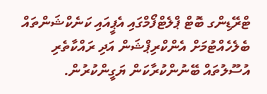ޓްރޭޑިންގ ބޮޓް ޕްލެޓްފޯމްގައި އެޕީއައި ކަނެކްޝަންތައް ބެލެހެއްޓުމަށް އެންކްރިޕްޝަން އަދި ރައްކާތެރި އުސޫލުތައް ބޭނުންކުރާކަން ޔަގީންކުރުން.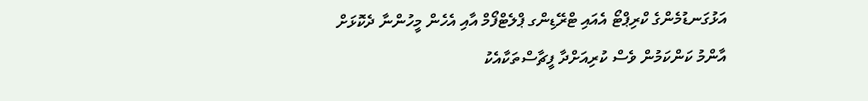އަޅުގަނޑުމެންގެ ކްރިޕްޓޯ އެއައި ޓްރޭޑިންގ ޕްލެޓްފޯމް އާއި އެހެން މީހުންނާ ދެކޮޅަށް
އާންމު ކަންކަމުން ވެސް ކުރިއަށްދާ ފީޗާސްތަކާއެކު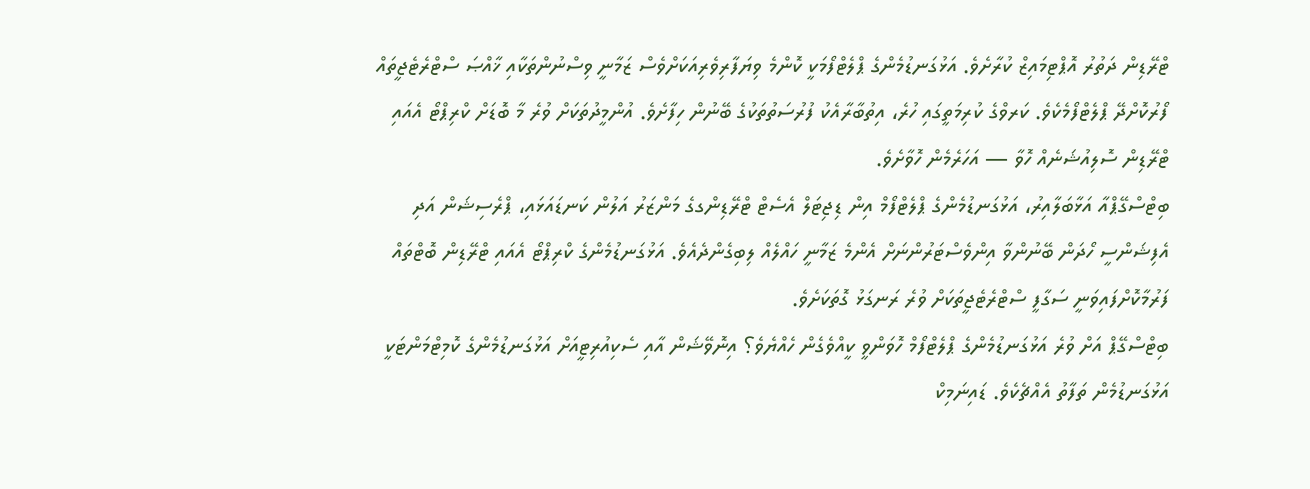ޓްރޭޑިން ދަތުރު އޮޕްޓިމައިޒް ކުރާށެވެ. އަޅުގަނޑުމެންގެ ޕްލެޓްފޯމަކީ ކޮންމެ ވިޔަފާރިވެރިއަކަށްވެސް ޒަމާނީ ވިސްނުންތަކާއި ޚާއްޞަ ސްޓްރެޓެޖީތައް ފޯރުކޮށްދޭ ޕްލެޓްފޯމެކެވެ. ކަރވްގެ ކުރިމަތީގައި ހުރެ، އިތުބާރާއެކު ފުރުސަތުތަކުގެ ބޭނުން ހިފާށެވެ. އުންމީދުތަކަށް ވުރެ މާ ބޮޑަށް ކްރިޕްޓޯ އެއައި ޓްރޭޑިން ސޮލިއުޝަނެއް ހޮވާ — އަހަރެމެން ހޮވާށެވެ.
ބިޓްސްގޭޕްއާ އަޅާބަލާއިރު، އަޅުގަނޑުމެންގެ ޕްލެޓްފޯމް އިން ޑިޖިޓަލް އެސެޓް ޓްރޭޑިންގގެ މަންޒަރު އަލުން ކަނޑައަޅައި، ޕްރެސިޝަން އަދި އެފިޝަންސީ ހޯދަން ބޭނުންވާ އިންވެސްޓަރުންނަށް އެންމެ ޒަމާނީ ހައްލެއް ލިބިގެންދެއެވެ. އަޅުގަނޑުމެންގެ ކްރިޕްޓޯ އެއައި ޓްރޭޑިން ބޮޓްތައް ފަރުމާކޮށްފައިވަނީ ސަގާފީ ސްޓްރެޓެޖީތަކަށް ވުރެ ރަނގަޅު ގޮތަކަށެވެ.
ބިޓްސްގޭޕް އަށް ވުރެ އަޅުގަނޑުމެންގެ ޕްލެޓްފޯމް ހޮވަންވީ ކީއްވެގެން ހެއްޔެވެ؟ އިނޮވޭޝަން އާއި ސެކިއުރިޓީއަށް އަޅުގަނޑުމެންގެ ކޮމިޓްމަންޓަކީ އަޅުގަނޑުމެން ތަފާތު އެއްޗެކެވެ. ޑައިނަމިކް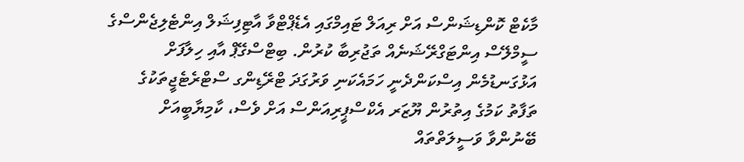މާކެޓް ކޮންޑިޝަންސް އަށް ރިއަލް ޓައިމްގައި އެޑެޕްޓްވާ އާޓިފިޝަލް އިންޓެލިޖެންސްގެ ސީމްލޭސް އިންޓަގްރޭޝަނެއް ތަޖުރިބާ ކުރުން. ބިޓްސްގޭޕް އާއި ހިލާފަށް އަޅުގަނޑުމެން އިސްކަންދެނީ ހަމައެކަނި ވަރުގަދަ ޓްރޭޑިންގ ސްޓްރެޓެޖީތަކުގެ ތަފާތު ކަމުގެ އިތުރުން ޔޫޒަރ އެކްސްޕީރިއަންސް އަށް ވެސް، ކާމިޔާބީއަށް ބޭނުންވާ ވަސީލަތްތައް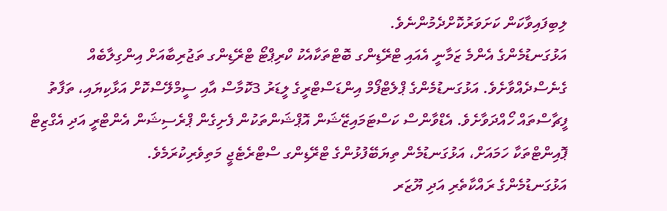ލިބިފައިވާކަން ކަށަވަރުކޮށްދެމުންނެވެ.
އަޅުގަނޑުމެންގެ އެންމެ ޒަމާނީ އެއައި ޓްރޭޑިންގ ބޮޓްތަކާއެކު ކްރިޕްޓޯ ޓްރޭޑިންގ ތަޖުރިބާއަށް އިންގިލާބެއް ގެނެސްދެއްވާށެވެ. އަޅުގަނޑުމެންގެ ޕްލެޓްފޯމް އިންޑަސްޓްރީގެ ލީޑަރު 3ކޮމާސް އާއި ސީމްލޭސްކޮށް އަޅާކިޔައި، ތަފާތު ފީޗާސްތައް ހޯއްދަވާށެވެ. އެޑްވާންސް ކަސްޓަމައިޒޭޝަން އޮޕްޝަންތަކުން ފެށިގެން ޕްރެސިޝަން އެންޓްރީ އަދި އެގްޒިޓް ޕޮއިންޓްތަކާ ހަމައަށް، އަޅުގަނޑުމެން ތިޔަބޭފުޅުންގެ ޓްރޭޑިންގ ސްޓްރެޓެޖީ މަތިވެރިކުރަމެވެ.
އަޅުގަނޑުމެންގެ ރައްކާތެރި އަދި ޔޫޒަރ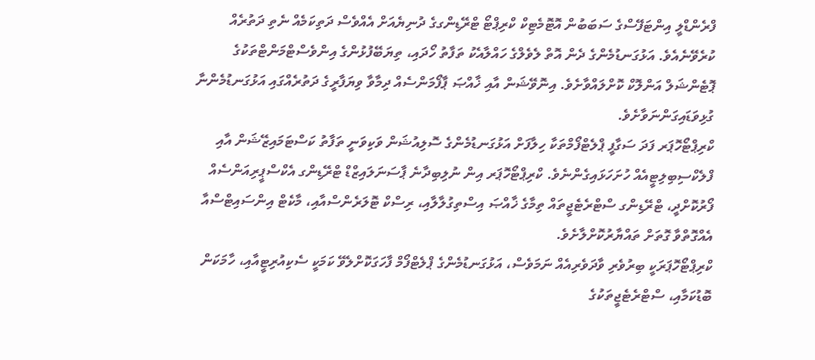ފްރެންޑްލީ އިންޓަފޭސްގެ ސަބަބުން އޮޓޮމެޓިކް ކްރިޕްޓޯ ޓްރޭޑިންގގެ ދުނިޔެއަށް އެއްވެސް ދަތިކަމެއް ނެތި ދަތުރެއް ކުރެވޭނެއެވެ. އަޅުގަނޑުމެންގެ ދެން އޮތް ލެވެލްގެ ހައްލާއެކު ތަފާތު ހޯދައި، ތިޔަބޭފުޅުންގެ އިންވެސްޓްމަންޓްތަކުގެ ޕޮޓެންޝަލް އަންލޮކް ކޮށްލައްވާށެވެ. އިނޮވޭޝަން އާއި ޚާއްޞަ ޕާފޯމަންސެއް ދިމާވާ ވިޔަފާރީގެ ދަތުރެއްގައި އަޅުގަނޑުމެންނާ ގުޅިވަޑައިގަންނަވާށެވެ.
ކްރިޕްޓޯހޮޕަރ ފަދަ ސަގާފީ ޕްލެޓްފޯމްތަކާ ހިލާފަށް އަޅުގަނޑުމެންގެ ސޮލިއުޝަން ވަކިވަނީ ތަފާތު ކަސްޓަމައިޒޭޝަން އާއި ފްލެކްސިބިލިޓީއެއް ހުށަހަޅައިގެންނެވެ. ކްރިޕްޓޯހޮޕަރ އިން ނުލިބިދާނެ ޕާސަނަލައިޒްޑް ޓްރޭޑިންގ އެކްސްޕީރިއަންސެއް ފޯރުކޮށްދީ، ޓްރޭޑިންގ ސްޓްރެޓެޖީތައް ތިމާގެ ޚާއްޞަ އިސްތިގުލާލާއި، ރިސްކް ޓޮލަރެންސްއާއި، މާކެޓް އިންސައިޓްސްއާ އެއްގޮތްވާ ގޮތަށް ތައްޔާރުކޮށްލާށެވެ.
ކްރިޕްޓޯހޮޕަރަކީ ބިރުވެރި ވާދަވެރިއެއް ނަމަވެސް، އަޅުގަނޑުމެންގެ ޕްލެޓްފޯމް ފާހަގަކޮށްލެވޭ ކަމަކީ ސެކިއުރިޓީއާއި، ހާމަކަން ބޮޑުކަމާއި، ސްޓްރެޓެޖީތަކުގެ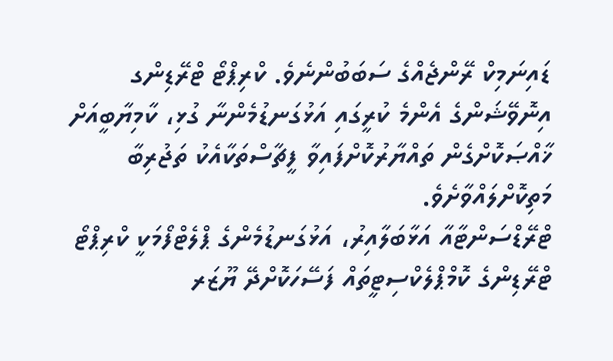ޑައިނަމިކް ރޭންޖެއްގެ ސަބަބުންނެވެ. ކްރިޕްޓޯ ޓްރޭޑިންގ އިނޮވޭޝަންގެ އެންމެ ކުރީގައި އަޅުގަނޑުމެންނާ ގުޅި، ކާމިޔާބީއަށް ޚާއްޞަކޮށްގެން ތައްޔާރުކޮށްފައިވާ ފީޗާސްތަކާއެކު ތަޖުރިބާ މަތިކޮށްލައްވާށެވެ.
ޓްރޭޑްސަންޓާއާ އަޅާބަލާއިރު، އަޅުގަނޑުމެންގެ ޕްލެޓްފޯމަކީ ކްރިޕްޓޯ ޓްރޭޑިންގެ ކޮމްޕްލެކްސިޓީތައް ފަސޭހަކޮށްދޭ ޔޫޒަރ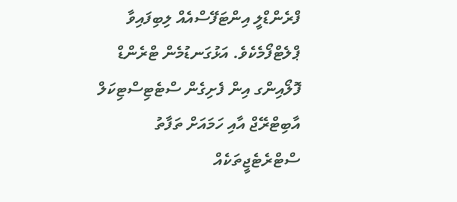ފްރެންޑްލީ އިންޓަފޭސްއެއް ލިބިފައިވާ ޕްލެޓްފޯމެކެވެ. އަޅުގަނޑުމެން ޓްރެންޑް ފޮލޯއިންގ އިން ފެށިގެން ސްޓެޓިސްޓިކަލް އާބިޓްރޭޖް އާއި ހަމައަށް ތަފާތު ސްޓްރެޓެޖީތަކެއް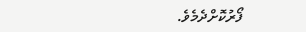ފޯރުކޮށްދެމެވެ.